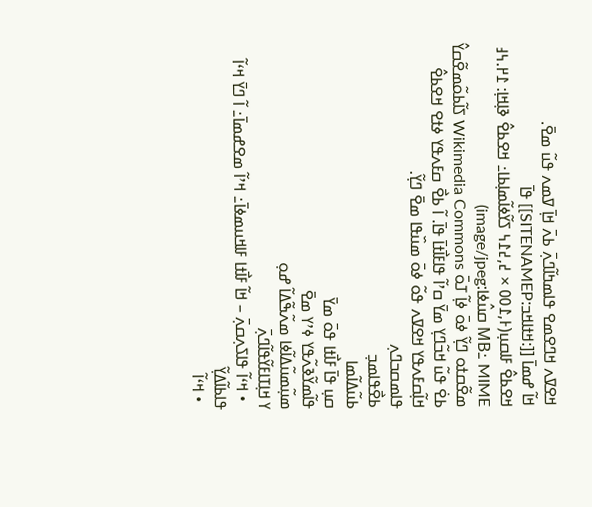ߞߐߜߍ ߞߣߐߘߐ ߟߊߘߤߊ߬ߣߍ߲߫ ߕߍ߫ ߞߊ߲߫ ߜߘߍ ߟߎ߬ ߘߐ߫.
ߞߊ߬ ߝߘߊ߫ [[:ߞߙߊߞߏ:SITENAMEP]] ߟߊ߫
ߞߐߕߐ߮ ߓߊߛߎ߲(߅,߁߀߀ × ߄,߄߁߆ ߖߌ߬ߦߊ߬ߘߊ߲ߕߊ߸ ߞߐߕߐ߮ ߢߊ߲ߞߊ߲: ߁߂.߆߃ MB߸ MIME ߛߎ߮ߦߊ:image/jpeg)
ߘߐ߬ߛߙߋ ߣߌ߲߬ ߦߋ߫ ߦߊ߲߬ ߠߋ߫ Wikimedia Commons ߖߊ߬ߕߋ߬ߘߐ߬ߛߌ߮ ߕߐ߭ ߟߎ߬ ߞߏ߬ߣߌ߲ ߘߌ߫ ߛߴߊ߬ ߟߊߓߊ߯ߙߊ߫ ߟߊ߫. ߊ߬ ߕߐ߯ ߛߓߍߟߌ ߦߙߐ ߞߐߕߐ߮ ߞߊ߲߬ߛߓߍߟߌ ߞߐߜߍ ߟߋ߬ ߦߋ߫ ߘߎ߰ߟߊ ߘߐ߫ ߣߌ߲߬.
ߟߊߘߛߏߣߍ߲
ߕߐ߯ߟߊߘߏ߲
ߕߎ߬ߡߊ߬ߘߊ
ߛߎ߲ ߟߊ߫ ߓߊ߯ߙߊ ߟߋ߫ ߘߌ߫
ߟߊ߬ߘߌ߬ߢߍ߬ߟߌ ߦߴߌ ߘߐ߫
ߘߎ߲߬ߘߎ߬ߡߊ߬ߦߊ ߘߍ߬ߒ߬ߡߊ߬ ߝߋ߲
ߌ ߞߊ߲ߠߊߓߌ߬ߟߊ߬ߣߍ߲߫
  • ߞߵߊ߬ ߟߊߖߍ߲ߛߍ߲߫ – ߞߊ߬ ߓߊ߯ߙߊ ߓߊߞߎߘߦߊ߫߸ ߞߴߊ߬ ߘߐߝߘߊ߫߸ ߊ߬ ߣߌ߫ ߞߵߊ߬ ߟߊߕߊ߬ߡߌ߲߬
  • ߞߵߊ߬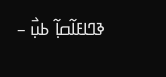ߢߣߊߓߊ߬ߛߊ߲߬ ߕߎ߲߯ –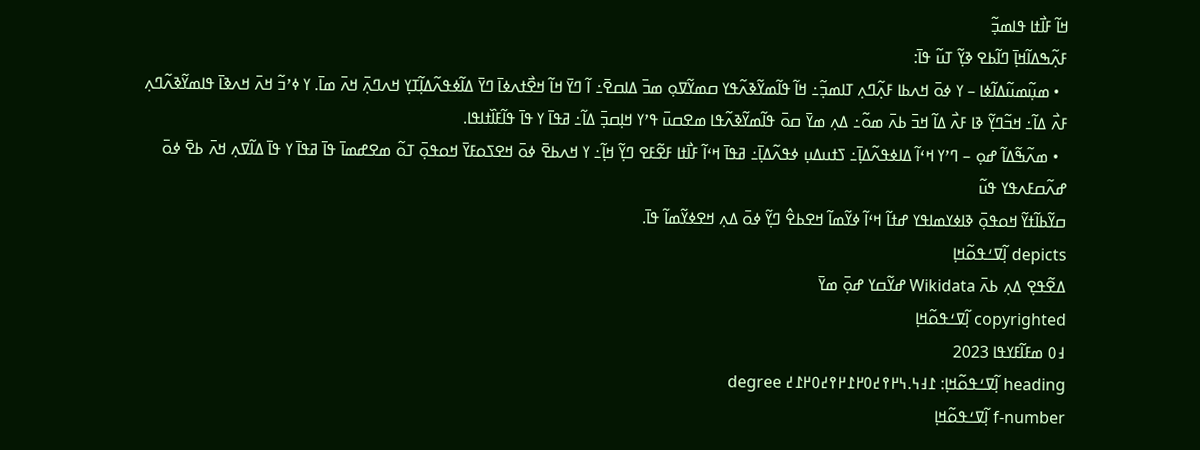ߞߊ߬ ߓߊ߯ߙߊ ߟߊߘߏ߲߬
ߓߍ߲߬ߒߡߊ߬ߞߊ߲߫ ߣߊ߬ߕߐ ߢߌ߲߬ ߠߎ߬ ߟߊ߫:
  • ߘߎ߲߬ߘߎ߬ߡߊ߬ߦߊ – ߌ ߦߋ߫ ߞߍߕߊ ߓߍ߲߬ߣߍ߲ ߠߊߘߏ߲߬߸ ߞߊ߬ ߟߊ߬ߘߌ߬ߢߍ߬ߟߌ ߛߘߌ߬ߜߋ߲ ߘߏ߫ ߡߊߛߐ߫߸ ߊ߬ ߣߌ߫ ߞߊ߬ ߞߐ߯ߙߍߦߊ߫ ߣߌ߫ ߡߊ߬ߦߟߍ߬ߡߊ߲߬ߠߌ߲ ߞߍߣߍ߲߫ ߞߍ߫ ߘߊ߫. ߌ ߦߴߏ߬ ߞߍ߫ ߞߍߢߊ߫ ߟߊߘߌ߬ߢߍ߬ߣߍ߲ ߓߍ߯ ߡߊ߬߸ ߞߏ߬ߣߌ߲߬ ߢߊ ߓߍ߯ ߡߊ߬ ߞߏ߫ ߕߍ߫ ߘߋ߬߸ ߡߍ߲ ߘߌ߫ ߛߋ߫ ߟߊ߬ߘߌ߬ߢߍ߬ߟߊ ߘߐߛߎ߫ ߟߴߌ ߞߊ߲ߛߏ߲߫ ߡߊ߬߸ ߥߟߊ߫ ߌ ߟߊ߫ ߟߊ߬ߓߊ߰ߙߊߟߊ.
  • ߘߍ߬ߒ߬ߡߊ߬ ߝߋ߲ – ߣߴߌ ߞߵߊ߬ ߡߊߦߟߍ߬ߡߊ߲߫߸ ߖߙߎߡߎ߲ ߦߟߍ߬ߡߊ߲߫߸ ߥߟߊ߫ ߞߵߊ߬ ߓߊ߯ߙߊ ߓߐ߬ߓߐ ߣߌ߲߬ ߞߊ߲߬߸ ߌ ߞߍߕߐ߫ ߦߋ߫ ߞߐߖߋߓߌ߫ ߞߋߟߋ߲߫ ߠߋ߬ ߘߐߝߘߊ߫ ߟߊ߫ ߥߟߊ߫ ߌ ߟߊ߫ ߡߊ߬ߜߍ߲ ߞߍ߫ ߕߐ߫ ߦߋ߫
ߝߍ߬ߛߓߍߟߌ ߟߎ߬
ߛߌ߬ߕߊ߬ߙߌ߬ ߞߋߟߋ߲߫ ߢߊߦߌߘߊߟߌ ߝߙߊ߬ ߞߵߊ߬ ߦߌ߬ߘߊ߬ ߞߐߕߐ߮ ߣߌ߲߬ ߦߋ߫ ߡߍ߲ ߞߐߦߌ߬ߘߊ߬ ߟߊ߫.
depicts ߊ߲߬ߜߑߟߋ߬ߞߊ߲
ߡߐ߬ߟߐ߲ ߡߍ߲ ߕߍ߫ Wikidata ߝߌ߬ߛߌ ߝߋ߲߫ ߘߌ߫
copyrighted ߊ߲߬ߜߑߟߋ߬ߞߊ߲
߃߀ ߘߓߊ߬ߓߌߟߊ 2023
heading ߊ߲߬ߜߑߟߋ߬ߞߊ߲: ߁߃߆.߆߂߉߄߀߂߁߂߉߄߀߂߁߄ degree
f-number ߊ߲߬ߜߑߟߋ߬ߞߊ߲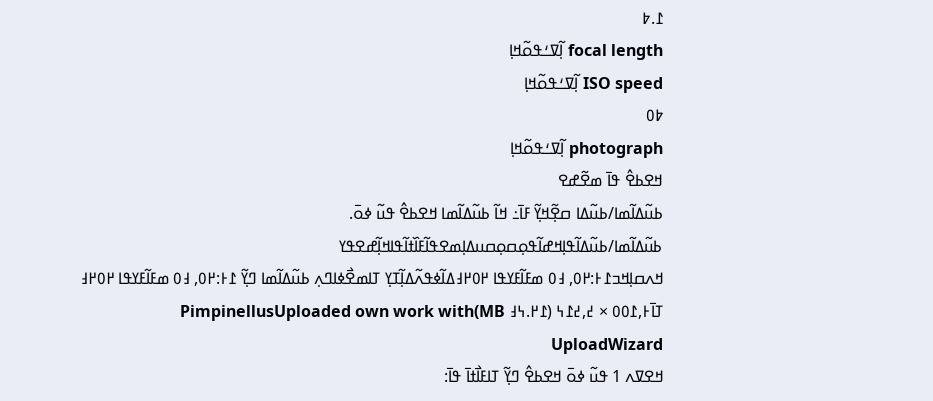߁.߈
focal length ߊ߲߬ߜߑߟߋ߬ߞߊ߲
ISO speed ߊ߲߬ߜߑߟߋ߬ߞߊ߲
߈߀
photograph ߊ߲߬ߜߑߟߋ߬ߞߊ߲
ߞߐߕߐ߮ ߟߊ߫ ߘߐ߬ߝߐ
ߕߎ߬ߡߊ߬ߘߊ/ߕߎ߬ߡߊ ߛߐ߲߬ߞߌ߲߬ ߓߊ߫߸ ߞߊ߬ ߕߎ߬ߡߊ߬ߘߊ ߞߐߕߐ߮ ߟߎ߬ ߦߋ߫.
ߕߎ߬ߡߊ߬ߘߊ/ߕߎ߬ߡߊ߬ߟߊ߲ߞߝߊ߬ߟߋ߲ߛߋ߲ߛߎߡߊ߲ߘߐߟߊ߬ߓߊ߰ߙߊ߬ߟߊߞߊ߲߬ߝߐߟߌ
ߞߍߛߊ߲ߞߏ߁߅:߂߀, ߃߀ ߘߓߊ߬ߓߌߟߊ ߂߀߂߃ߡߊ߬ߦߟߍ߬ߡߊ߲߬ߠߌ߲ ߠߊߘߐ߯ߦߊߣߍ߲ ߕߎ߬ߡߊ߬ߘߊ ߣߌ߲߬ ߁߅:߂߀, ߃߀ ߘߓߊ߬ߓߌߟߊ ߂߀߂߃ ߠߊ߫߅,߁߀߀ × ߄,߄߁߆ (߁߂.߆߃ MB)PimpinellusUploaded own work with UploadWizard
ߞߐߜߍ 1 ߟߎ߬ ߦߋ߫ ߞߐߕߐ߮ ߣߌ߲߬ ߠߊߓߊ߯ߙߊ߫ ߟߊ߫: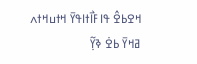ߞߐߕߐ߮ ߟߊߓߊ߯ߙߊߟߌ߫ ߞߙߎߞߙߍ
ߥߞߌ߫ ߕߐ߭ ߢߌ߲߬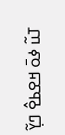ߠߎ߬ ߦߋ߫ ߞߐߕߐ߮ ߣߌ߲߬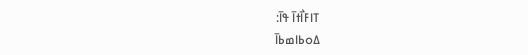ߠߊߓߊ߯ߙߊ߫ ߟߊ߫:
ߡߋߕߊߘߕߊ߫